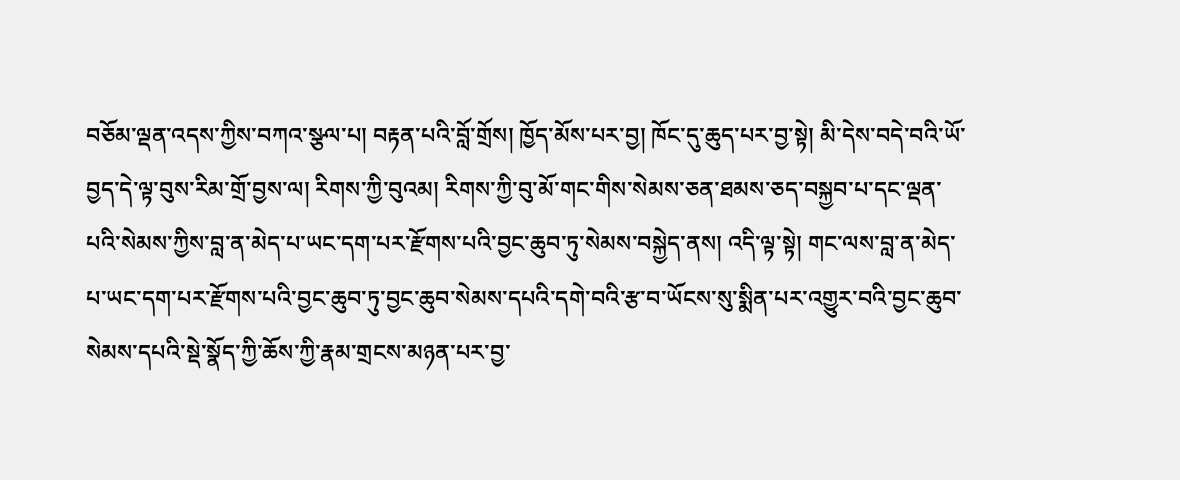བཅོམ་ལྡན་འདས་ཀྱིས་བཀའ་སྩལ་པ། བརྟན་པའི་བློ་གྲོས། ཁྱོད་མོས་པར་བྱ། ཁོང་དུ་ཆུད་པར་བྱ་སྟེ། མི་དེས་བདེ་བའི་ཡོ་བྱད་དེ་ལྟ་བུས་རིམ་གྲོ་བྱས་ལ། རིགས་ཀྱི་བུའམ། རིགས་ཀྱི་བུ་མོ་གང་གིས་སེམས་ཅན་ཐམས་ཅད་བསྐྱབ་པ་དང་ལྡན་པའི་སེམས་ཀྱིས་བླ་ན་མེད་པ་ཡང་དག་པར་རྫོགས་པའི་བྱང་ཆུབ་ཏུ་སེམས་བསྐྱེད་ནས། འདི་ལྟ་སྟེ། གང་ལས་བླ་ན་མེད་པ་ཡང་དག་པར་རྫོགས་པའི་བྱང་ཆུབ་ཏུ་བྱང་ཆུབ་སེམས་དཔའི་དགེ་བའི་རྩ་བ་ཡོངས་སུ་སྨིན་པར་འགྱུར་བའི་བྱང་ཆུབ་སེམས་དཔའི་སྡེ་སྣོད་ཀྱི་ཆོས་ཀྱི་རྣམ་གྲངས་མཉན་པར་བྱ་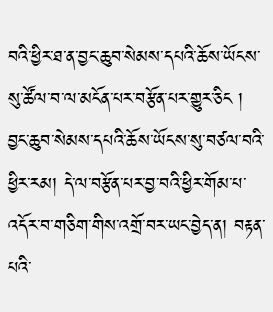བའི་ཕྱིར་ཐ་ན་བྱང་ཆུབ་སེམས་དཔའི་ཆོས་ཡོངས་སུ་ཚོལ་བ་ལ་མངོན་པར་བརྩོན་པར་གྱུར་ཅིང ། བྱང་ཆུབ་སེམས་དཔའི་ཆོས་ཡོངས་སུ་བཙལ་བའི་ཕྱིར་རམ། དེ་ལ་བརྩོན་པར་བྱ་བའི་ཕྱིར་གོམ་པ་འདོར་བ་གཅིག་གིས་འགྲོ་བར་ཡང་བྱེད་ན། བརྟན་པའི་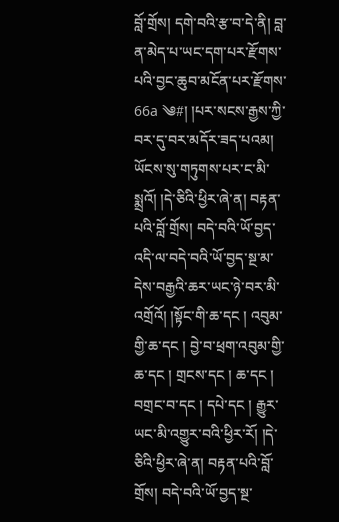བློ་གྲོས། དགེ་བའི་རྩ་བ་དེ་ནི། བླ་ན་མེད་པ་ཡང་དག་པར་རྫོགས་པའི་བྱང་ཆུབ་མངོན་པར་རྫོགས་ 66a ༄#། །པར་སངས་རྒྱས་ཀྱི་བར་དུ་བར་མདོར་ཟད་པའམ། ཡོངས་སུ་གཏུགས་པར་ང་མི་སྨྲའོ། །དེ་ཅིའི་ཕྱིར་ཞེ་ན། བརྟན་པའི་བློ་གྲོས། བདེ་བའི་ཡོ་བྱད་འདི་ལ་བདེ་བའི་ཡོ་བྱད་སྔ་མ་དེས་བརྒྱའི་ཆར་ཡང་ཉེ་བར་མི་འགྲོའོ། །སྟོང་གི་ཆ་དང ། འབུམ་གྱི་ཆ་དང ། བྱེ་བ་ཕྲག་འབུམ་གྱི་ཆ་དང ། གྲངས་དང ། ཆ་དང ། བགྲང་བ་དང ། དཔེ་དང ། རྒྱུར་ཡང་མི་འགྱུར་བའི་ཕྱིར་རོ། །དེ་ཅིའི་ཕྱིར་ཞེ་ན། བརྟན་པའི་བློ་གྲོས། བདེ་བའི་ཡོ་བྱད་སྔ་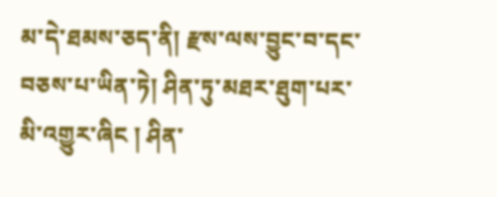མ་དེ་ཐམས་ཅད་ནི། རྫས་ལས་བྱུང་བ་དང་བཅས་པ་ཡིན་ཏེ། ཤིན་ཏུ་མཐར་ཐུག་པར་མི་འགྱུར་ཞིང ། ཤིན་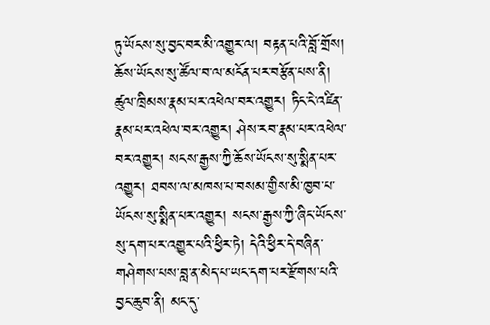ཏུ་ཡོངས་སུ་བྱང་བར་མི་འགྱུར་ལ། བརྟན་པའི་བློ་གྲོས། ཆོས་ཡོངས་སུ་ཚོལ་བ་ལ་མངོན་པར་བརྩོན་པས་ནི། ཚུལ་ཁྲིམས་རྣམ་པར་འཕེལ་བར་འགྱུར། ཏིང་ངེ་འཛིན་རྣམ་པར་འཕེལ་བར་འགྱུར། ཤེས་རབ་རྣམ་པར་འཕེལ་བར་འགྱུར། སངས་རྒྱས་ཀྱི་ཆོས་ཡོངས་སུ་སྨིན་པར་འགྱུར། ཐབས་ལ་མཁས་པ་བསམ་གྱིས་མི་ཁྱབ་པ་ཡོངས་སུ་སྨིན་པར་འགྱུར། སངས་རྒྱས་ཀྱི་ཞིང་ཡོངས་སུ་དག་པར་འགྱུར་པའི་ཕྱིར་ཏེ། དེའི་ཕྱིར་དེ་བཞིན་གཤེགས་པས་བླ་ན་མེད་པ་ཡང་དག་པར་རྫོགས་པའི་བྱང་ཆུབ་ནི། མང་དུ་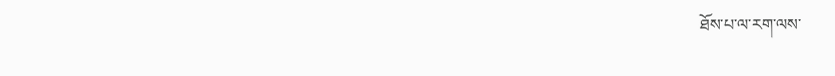ཐོས་པ་ལ་རག་ལས་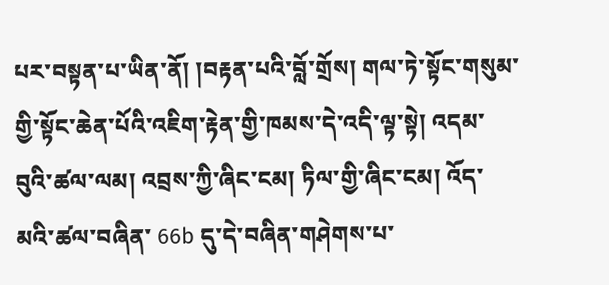པར་བསྟན་པ་ཡིན་ནོ། །བརྟན་པའི་བློ་གྲོས། གལ་ཏེ་སྟོང་གསུམ་གྱི་སྟོང་ཆེན་པོའི་འཇིག་རྟེན་གྱི་ཁམས་དེ་འདི་ལྟ་སྟེ། འདམ་བུའི་ཚལ་ལམ། འབྲས་ཀྱི་ཞིང་ངམ། ཏིལ་གྱི་ཞིང་ངམ། འོད་མའི་ཚལ་བཞིན་ 66b དུ་དེ་བཞིན་གཤེགས་པ་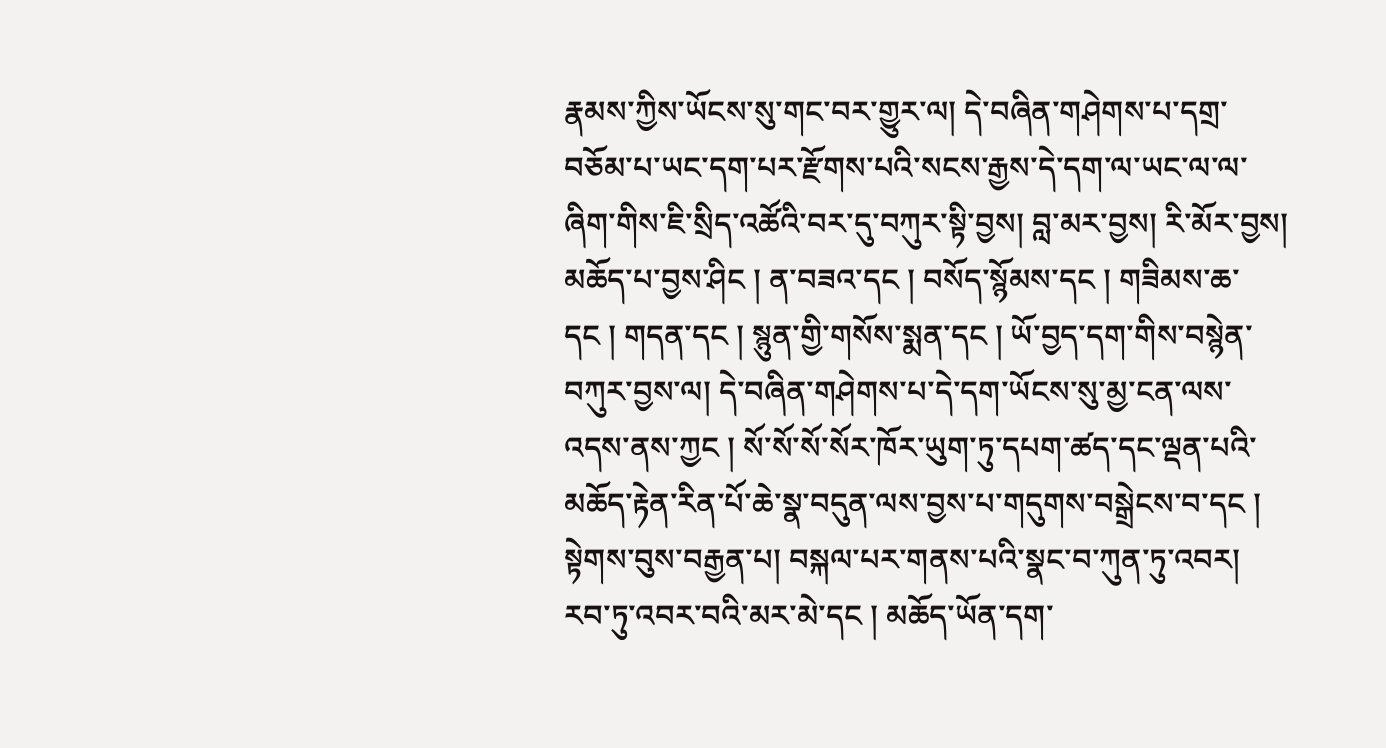རྣམས་ཀྱིས་ཡོངས་སུ་གང་བར་གྱུར་ལ། དེ་བཞིན་གཤེགས་པ་དགྲ་བཅོམ་པ་ཡང་དག་པར་རྫོགས་པའི་སངས་རྒྱས་དེ་དག་ལ་ཡང་ལ་ལ་ཞིག་གིས་ཇི་སྲིད་འཚོའི་བར་དུ་བཀུར་སྟི་བྱས། བླ་མར་བྱས། རི་མོར་བྱས། མཆོད་པ་བྱས་ཤིང ། ན་བཟའ་དང ། བསོད་སྙོམས་དང ། གཟིམས་ཆ་དང ། གདན་དང ། སྙུན་གྱི་གསོས་སྨན་དང ། ཡོ་བྱད་དག་གིས་བསྙེན་བཀུར་བྱས་ལ། དེ་བཞིན་གཤེགས་པ་དེ་དག་ཡོངས་སུ་མྱ་ངན་ལས་འདས་ནས་ཀྱང ། སོ་སོ་སོ་སོར་ཁོར་ཡུག་ཏུ་དཔག་ཚད་དང་ལྡན་པའི་མཆོད་རྟེན་རིན་པོ་ཆེ་སྣ་བདུན་ལས་བྱས་པ་གདུགས་བསྒྲེངས་བ་དང ། སྟེགས་བུས་བརྒྱན་པ། བསྐལ་པར་གནས་པའི་སྣང་བ་ཀུན་ཏུ་འབར། རབ་ཏུ་འབར་བའི་མར་མེ་དང ། མཆོད་ཡོན་དག་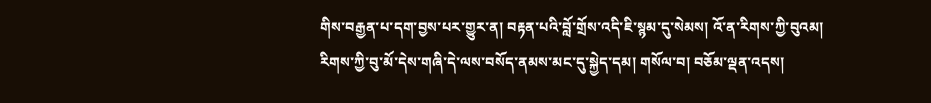གིས་བརྒྱན་པ་དག་བྱས་པར་གྱུར་ན། བརྟན་པའི་བློ་གྲོས་འདི་ཇི་སྙམ་དུ་སེམས། འོ་ན་རིགས་ཀྱི་བུའམ། རིགས་ཀྱི་བུ་མོ་དེས་གཞི་དེ་ལས་བསོད་ནམས་མང་དུ་སྐྱེད་དམ། གསོལ་བ། བཅོམ་ལྡན་འདས།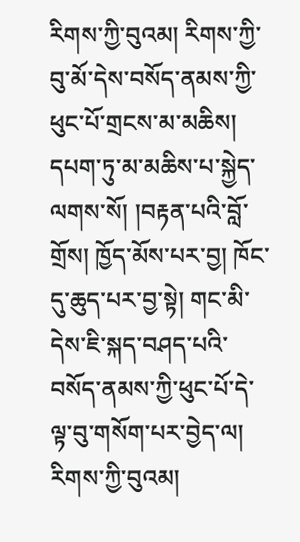རིགས་ཀྱི་བུའམ། རིགས་ཀྱི་བུ་མོ་དེས་བསོད་ནམས་ཀྱི་ཕུང་པོ་གྲངས་མ་མཆིས། དཔག་ཏུ་མ་མཆིས་པ་སྐྱེད་ལགས་སོ། །བརྟན་པའི་བློ་གྲོས། ཁྱོད་མོས་པར་བྱ། ཁོང་དུ་ཆུད་པར་བྱ་སྟེ། གང་མི་དེས་ཇི་སྐད་བཤད་པའི་བསོད་ནམས་ཀྱི་ཕུང་པོ་དེ་ལྟ་བུ་གསོག་པར་བྱེད་ལ། རིགས་ཀྱི་བུའམ།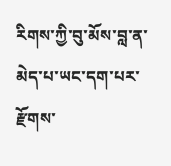རིགས་ཀྱི་བུ་མོས་བླ་ན་མེད་པ་ཡང་དག་པར་རྫོགས་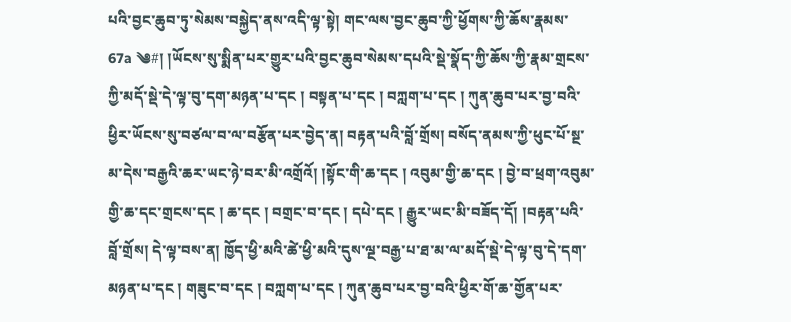པའི་བྱང་ཆུབ་ཏུ་སེམས་བསྐྱེད་ནས་འདི་ལྟ་སྟེ། གང་ལས་བྱང་ཆུབ་ཀྱི་ཕྱོགས་ཀྱི་ཆོས་རྣམས་ 67a ༄#། །ཡོངས་སུ་སྨིན་པར་གྱུར་པའི་བྱང་ཆུབ་སེམས་དཔའི་སྡེ་སྣོད་ཀྱི་ཆོས་ཀྱི་རྣམ་གྲངས་ཀྱི་མདོ་སྡེ་དེ་ལྟ་བུ་དག་མཉན་པ་དང ། བསྟན་པ་དང ། བཀླག་པ་དང ། ཀུན་ཆུབ་པར་བྱ་བའི་ཕྱིར་ཡོངས་སུ་བཙལ་བ་ལ་བརྩོན་པར་བྱེད་ན། བརྟན་པའི་བློ་གྲོས། བསོད་ནམས་ཀྱི་ཕུང་པོ་སྔ་མ་དེས་བརྒྱའི་ཆར་ཡང་ཉེ་བར་མི་འགྲོའོ། །སྟོང་གི་ཆ་དང ། འབུམ་གྱི་ཆ་དང ། བྱེ་བ་ཕྲག་འབུམ་གྱི་ཆ་དང་གྲངས་དང ། ཆ་དང ། བགྲང་བ་དང ། དཔེ་དང ། རྒྱུར་ཡང་མི་བཟོད་དོ། །བརྟན་པའི་བློ་གྲོས། དེ་ལྟ་བས་ན། ཁྱོད་ཕྱི་མའི་ཚེ་ཕྱི་མའི་དུས་ལྔ་བརྒྱ་པ་ཐ་མ་ལ་མདོ་སྡེ་དེ་ལྟ་བུ་དེ་དག་མཉན་པ་དང ། གཟུང་བ་དང ། བཀླག་པ་དང ། ཀུན་ཆུབ་པར་བྱ་བའི་ཕྱིར་གོ་ཆ་གྱོན་པར་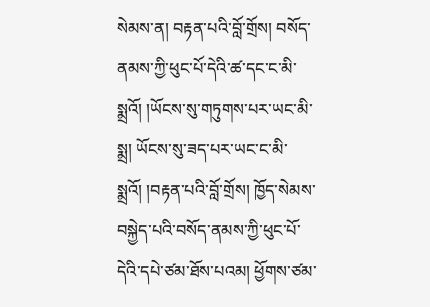སེམས་ན། བརྟན་པའི་བློ་གྲོས། བསོད་ནམས་ཀྱི་ཕུང་པོ་དེའི་ཚ་དང་ང་མི་སྨྲའོ། །ཡོངས་སུ་གཏུགས་པར་ཡང་མི་སྨྲ། ཡོངས་སུ་ཟད་པར་ཡང་ང་མི་སྨྲའོ། །བརྟན་པའི་བློ་གྲོས། ཁྱོད་སེམས་བསྐྱེད་པའི་བསོད་ནམས་ཀྱི་ཕུང་པོ་དེའི་དཔེ་ཙམ་ཐོས་པའམ། ཕྱོགས་ཙམ་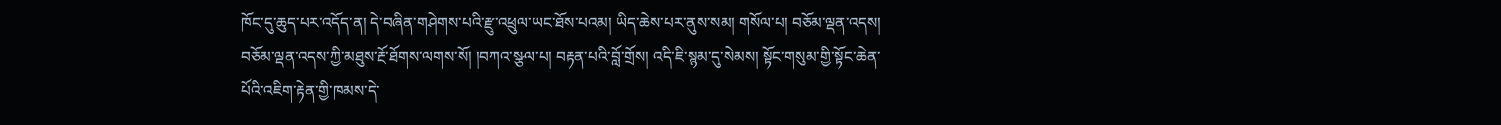ཁོང་དུ་ཆུད་པར་འདོད་ན། དེ་བཞིན་གཤེགས་པའི་རྫུ་འཕྲུལ་ཡང་ཐོས་པའམ། ཡིད་ཆེས་པར་ནུས་སམ། གསོལ་པ། བཅོམ་ལྡན་འདས། བཅོམ་ལྡན་འདས་ཀྱི་མཐུས་རྔོ་ཐོགས་ལགས་སོ། །བཀའ་སྩལ་པ། བརྟན་པའི་བློ་གྲོས། འདི་ཇི་སྙམ་དུ་སེམས། སྟོང་གསུམ་གྱི་སྟོང་ཆེན་པོའི་འཇིག་རྟེན་གྱི་ཁམས་དེ་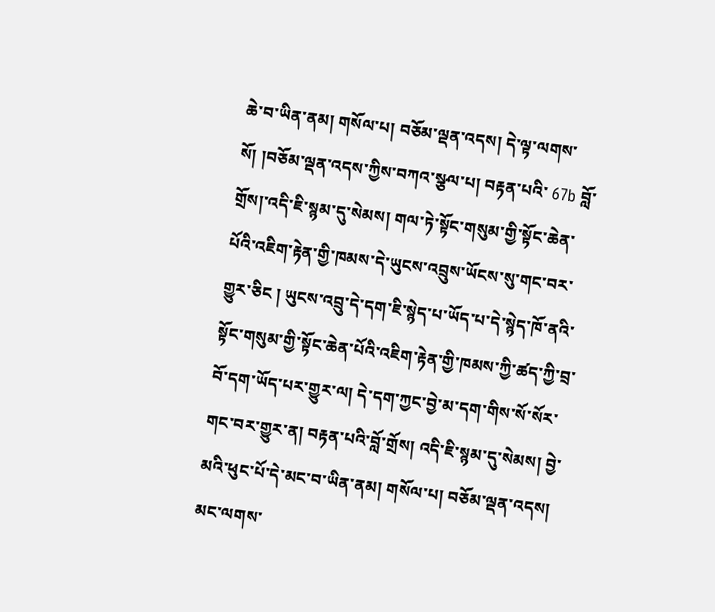ཆེ་བ་ཡིན་ནམ། གསོལ་པ། བཅོམ་ལྡན་འདས། དེ་ལྟ་ལགས་སོ། །བཅོམ་ལྡན་འདས་ཀྱིས་བཀའ་སྩལ་པ། བརྟན་པའི་ 67b བློ་གྲོས།་འདི་ཇི་སྙམ་དུ་སེམས། གལ་ཏེ་སྟོང་གསུམ་གྱི་སྟོང་ཆེན་པོའི་འཇིག་རྟེན་གྱི་ཁམས་དེ་ཡུངས་འབྲུས་ཡོངས་སུ་གང་བར་གྱུར་ཅིང ། ཡུངས་འབྲུ་དེ་དག་ཇི་སྙེད་པ་ཡོད་པ་དེ་སྙེད་ཁོ་ནའི་སྟོང་གསུམ་གྱི་སྟོང་ཆེན་པོའི་འཇིག་རྟེན་གྱི་ཁམས་ཀྱི་ཚད་ཀྱི་བྲ་བོ་དག་ཡོད་པར་གྱུར་ལ། དེ་དག་ཀྱང་བྱེ་མ་དག་གིས་སོ་སོར་གང་བར་གྱུར་ན། བརྟན་པའི་བློ་གྲོས། འདི་ཇི་སྙམ་དུ་སེམས། བྱེ་མའི་ཕུང་པོ་དེ་མང་བ་ཡིན་ནམ། གསོལ་པ། བཅོམ་ལྡན་འདས། མང་ལགས་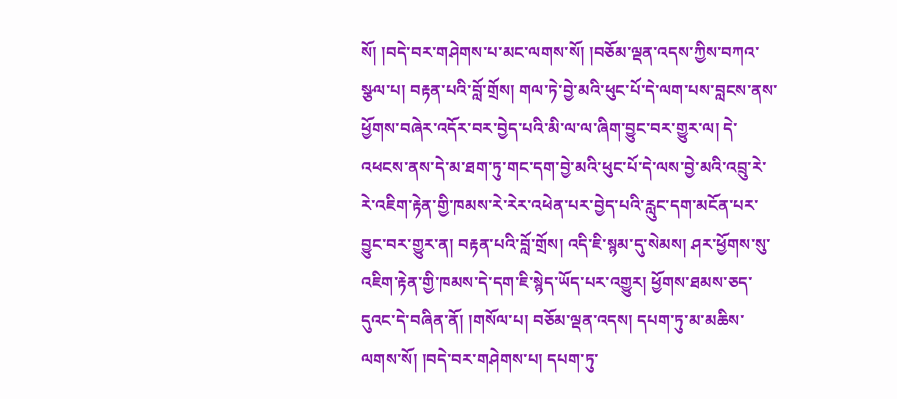སོ། །བདེ་བར་གཤེགས་པ་མང་ལགས་སོ། །བཅོམ་ལྡན་འདས་ཀྱིས་བཀའ་སྩལ་པ། བརྟན་པའི་བློ་གྲོས། གལ་ཏེ་བྱེ་མའི་ཕུང་པོ་དེ་ལག་པས་བླངས་ནས་ཕྱོགས་བཞེར་འདོར་བར་བྱེད་པའི་མི་ལ་ལ་ཞིག་བྱུང་བར་གྱུར་ལ། དེ་འཕངས་ནས་དེ་མ་ཐག་ཏུ་གང་དག་བྱེ་མའི་ཕུང་པོ་དེ་ལས་བྱེ་མའི་འབྲུ་རེ་རེ་འཇིག་རྟེན་གྱི་ཁམས་རེ་རེར་འཕེན་པར་བྱེད་པའི་རླུང་དག་མངོན་པར་བྱུང་བར་གྱུར་ན། བརྟན་པའི་བློ་གྲོས། འདི་ཇི་སྙམ་དུ་སེམས། ཤར་ཕྱོགས་སུ་འཇིག་རྟེན་གྱི་ཁམས་དེ་དག་ཇི་སྙེད་ཡོད་པར་འགྱུར། ཕྱོགས་ཐམས་ཅད་དུའང་དེ་བཞིན་ནོ། །གསོལ་པ། བཅོམ་ལྡན་འདས། དཔག་ཏུ་མ་མཆིས་ལགས་སོ། །བདེ་བར་གཤེགས་པ། དཔག་ཏུ་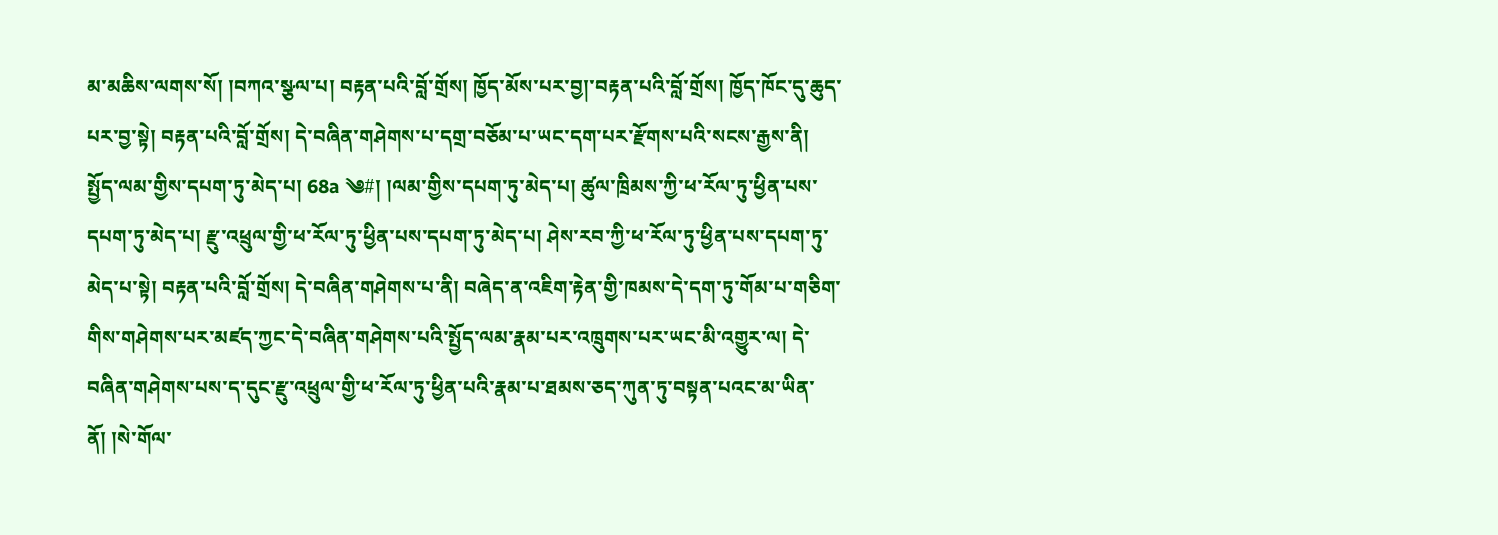མ་མཆིས་ལགས་སོ། །བཀའ་སྩལ་པ། བརྟན་པའི་བློ་གྲོས། ཁྱོད་མོས་པར་བྱ།་བརྟན་པའི་བློ་གྲོས། ཁྱོད་ཁོང་དུ་ཆུད་པར་བྱ་སྟེ། བརྟན་པའི་བློ་གྲོས། དེ་བཞིན་གཤེགས་པ་དགྲ་བཅོམ་པ་ཡང་དག་པར་རྫོགས་པའི་སངས་རྒྱས་ནི། སྤྱོད་ལམ་གྱིས་དཔག་ཏུ་མེད་པ། 68a ༄#། །ལམ་གྱིས་དཔག་ཏུ་མེད་པ། ཚུལ་ཁྲིམས་ཀྱི་ཕ་རོལ་ཏུ་ཕྱིན་པས་དཔག་ཏུ་མེད་པ། རྫུ་འཕྲུལ་གྱི་ཕ་རོལ་ཏུ་ཕྱིན་པས་དཔག་ཏུ་མེད་པ། ཤེས་རབ་ཀྱི་ཕ་རོལ་ཏུ་ཕྱིན་པས་དཔག་ཏུ་མེད་པ་སྟེ། བརྟན་པའི་བློ་གྲོས། དེ་བཞིན་གཤེགས་པ་ནི། བཞེད་ན་འཇིག་རྟེན་གྱི་ཁམས་དེ་དག་ཏུ་གོམ་པ་གཅིག་གིས་གཤེགས་པར་མཛད་ཀྱང་དེ་བཞིན་གཤེགས་པའི་སྤྱོད་ལམ་རྣམ་པར་འཁྲུགས་པར་ཡང་མི་འགྱུར་ལ། དེ་བཞིན་གཤེགས་པས་ད་དུང་རྫུ་འཕྲུལ་གྱི་ཕ་རོལ་ཏུ་ཕྱིན་པའི་རྣམ་པ་ཐམས་ཅད་ཀུན་ཏུ་བསྟན་པའང་མ་ཡིན་ནོ། །སེ་གོལ་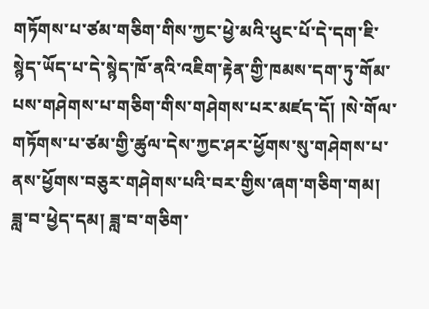གཏོགས་པ་ཙམ་གཅིག་གིས་ཀྱང་ཕྱེ་མའི་ཕུང་པོ་དེ་དག་ཇི་སྙེད་ཡོད་པ་དེ་སྙེད་ཁོ་ནའི་འཇིག་རྟེན་གྱི་ཁམས་དག་ཏུ་གོམ་པས་གཤེགས་པ་གཅིག་གིས་གཤེགས་པར་མཛད་དོ། །སེ་གོལ་གཏོགས་པ་ཙམ་གྱི་ཚུལ་དེས་ཀྱང་ཤར་ཕྱོགས་སུ་གཤེགས་པ་ནས་ཕྱོགས་བཅུར་གཤེགས་པའི་བར་གྱིས་ཞག་གཅིག་གམ། ཟླ་བ་ཕྱེད་དམ། ཟླ་བ་གཅིག་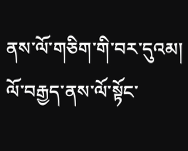ནས་ལོ་གཅིག་གི་བར་དུའམ། ལོ་བརྒྱད་ནས་ལོ་སྟོང་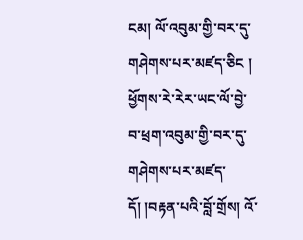ངམ། ལོ་འབུམ་གྱི་བར་དུ་གཤེགས་པར་མཛད་ཅིང ། ཕྱོགས་རེ་རེར་ཡང་ལོ་བྱེ་བ་ཕྲག་འབུམ་གྱི་བར་དུ་གཤེགས་པར་མཛད་དོ། །བརྟན་པའི་བློ་གྲོས། འོ་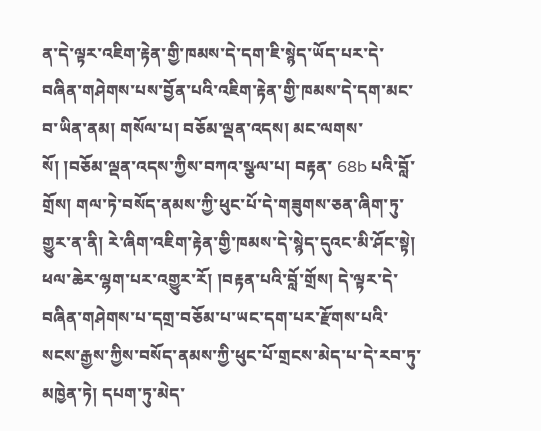ན་དེ་ལྟར་འཇིག་རྟེན་གྱི་ཁམས་དེ་དག་ཇི་སྙེད་ཡོད་པར་དེ་བཞིན་གཤེགས་པས་བྱོན་པའི་འཇིག་རྟེན་གྱི་ཁམས་དེ་དག་མང་བ་ཡིན་ནམ། གསོལ་པ། བཅོམ་ལྡན་འདས། མང་ལགས་སོ། །བཅོམ་ལྡན་འདས་ཀྱིས་བཀའ་སྩལ་པ། བརྟན་ 68b པའི་བློ་གྲོས། གལ་ཏེ་བསོད་ནམས་ཀྱི་ཕུང་པོ་དེ་གཟུགས་ཅན་ཞིག་ཏུ་གྱུར་ན་ནི། རེ་ཞིག་འཇིག་རྟེན་གྱི་ཁམས་དེ་སྙེད་དུའང་མི་ཤོང་སྟེ། ཕལ་ཆེར་ལྷག་པར་འགྱུར་རོ། །བརྟན་པའི་བློ་གྲོས། དེ་ལྟར་དེ་བཞིན་གཤེགས་པ་དགྲ་བཅོམ་པ་ཡང་དག་པར་རྫོགས་པའི་སངས་རྒྱས་ཀྱིས་བསོད་ནམས་ཀྱི་ཕུང་པོ་གྲངས་མེད་པ་དེ་རབ་ཏུ་མཁྱེན་ཏེ། དཔག་ཏུ་མེད་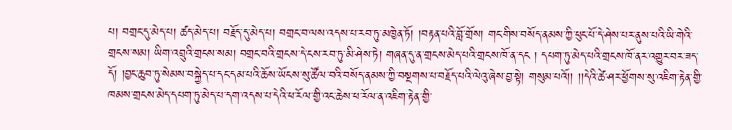པ། བགྲང་དུ་མེད་པ། ཚད་མེད་པ། བརྗོད་དུ་མེད་པ། བགྲང་བ་ལས་འདས་པ་རབ་ཏུ་མཁྱེན་ཏོ། །བརྟན་པའི་བློ་གྲོས། གང་གིས་བསོད་ནམས་ཀྱི་ཕུང་པོ་དེ་ཤེས་པར་ནུས་པའི་ཡི་གེའི་གྲངས་སམ། ཡིག་འབྲུའི་གྲངས་སམ། བགྲང་བའི་གྲངས་དེ་ངས་རབ་ཏུ་མི་ཤེས་ཏེ། གཞན་དུ་ན་གྲངས་མེད་པའི་གྲངས་ཁོ་ན་དང ། དཔག་ཏུ་མེད་པའི་གྲངས་ཁོ་ནར་འགྱུར་བར་ཟད་དོ། །བྱང་ཆུབ་ཏུ་སེམས་བསྐྱེད་པ་དང་དམ་པའི་ཆོས་ཡོངས་སུ་ཚོལ་བའི་བསོད་ནམས་ཀྱི་བསྔགས་པ་བརྗོད་པའི་ལེའུ་ཞེས་བྱ་སྟེ། གསུམ་པའོ།། །།དེའི་ཚེ་ཤར་ཕྱོགས་སུ་འཇིག་རྟེན་གྱི་ཁམས་གྲངས་མེད་དཔག་ཏུ་མེད་པ་དག་འདས་པ་དེའི་ཕ་རོལ་གྱི་འང་ཆེས་ཕ་རོལ་ན་འཇིག་རྟེན་གྱི་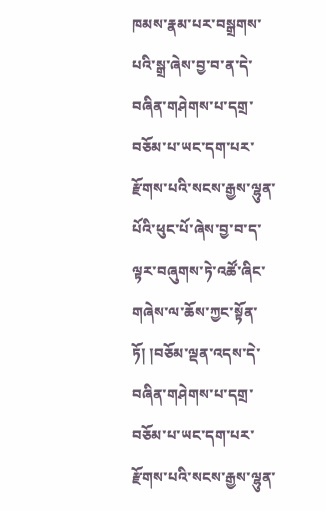ཁམས་རྣམ་པར་བསྒྲགས་པའི་སྒྲ་ཞེས་བྱ་བ་ན་དེ་བཞིན་གཤེགས་པ་དགྲ་བཅོམ་པ་ཡང་དག་པར་རྫོགས་པའི་སངས་རྒྱས་ལྷུན་པོའི་ཕུང་པོ་ཞེས་བྱ་བ་ད་ལྟར་བཞུགས་ཏེ་འཚོ་ཞིང་གཞེས་ལ་ཆོས་ཀྱང་སྟོན་ཏོ། །བཅོམ་ལྡན་འདས་དེ་བཞིན་གཤེགས་པ་དགྲ་བཅོམ་པ་ཡང་དག་པར་རྫོགས་པའི་སངས་རྒྱས་ལྷུན་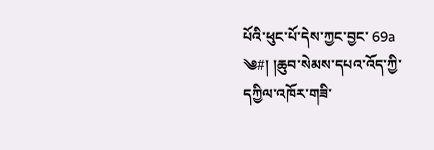པོའི་ཕུང་པོ་དེས་ཀྱང་བྱང་ 69a ༄#། །ཆུབ་སེམས་དཔའ་འོད་ཀྱི་དཀྱིལ་འཁོར་གཟི་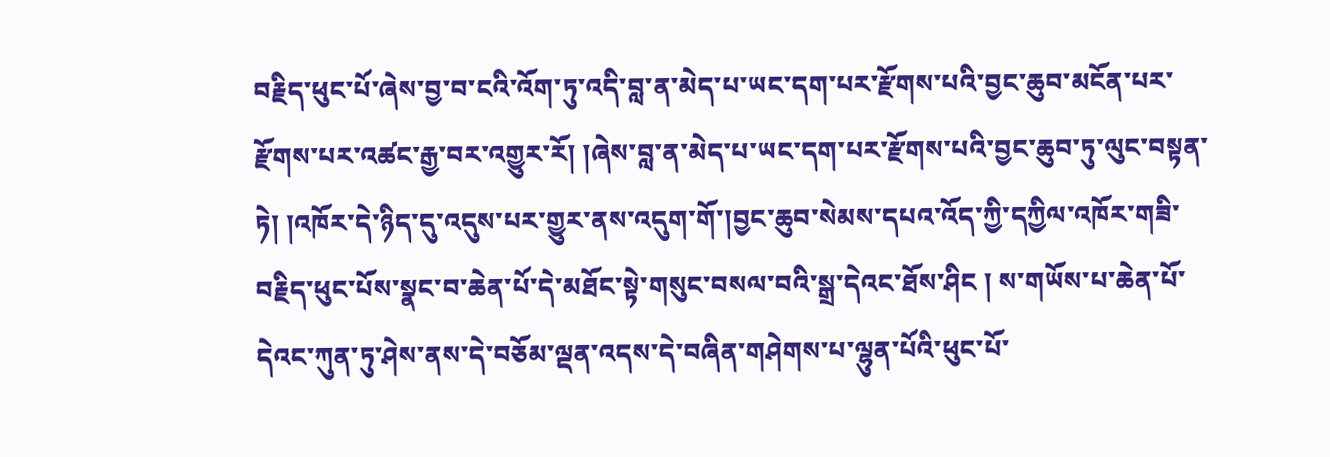བརྗིད་ཕུང་པོ་ཞེས་བྱ་བ་ངའི་འོག་ཏུ་འདི་བླ་ན་མེད་པ་ཡང་དག་པར་རྫོགས་པའི་བྱང་ཆུབ་མངོན་པར་རྫོགས་པར་འཚང་རྒྱ་བར་འགྱུར་རོ། །ཞེས་བླ་ན་མེད་པ་ཡང་དག་པར་རྫོགས་པའི་བྱང་ཆུབ་ཏུ་ལུང་བསྟན་ཏེ། །འཁོར་དེ་ཉིད་དུ་འདུས་པར་གྱུར་ནས་འདུག་གོ་།བྱང་ཆུབ་སེམས་དཔའ་འོད་ཀྱི་དཀྱིལ་འཁོར་གཟི་བརྗིད་ཕུང་པོས་སྣང་བ་ཆེན་པོ་དེ་མཐོང་སྟེ་གསུང་བསལ་བའི་སྒྲ་དེའང་ཐོས་ཤིང ། ས་གཡོས་པ་ཆེན་པོ་དེའང་ཀུན་ཏུ་ཤེས་ནས་དེ་བཅོམ་ལྡན་འདས་དེ་བཞིན་གཤེགས་པ་ལྷུན་པོའི་ཕུང་པོ་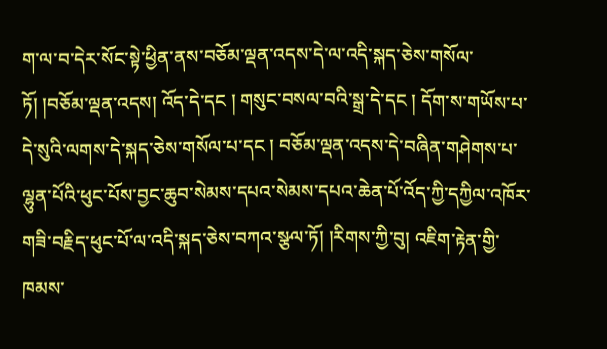ག་ལ་བ་དེར་སོང་སྟེ་ཕྱིན་ནས་བཅོམ་ལྡན་འདས་དེ་ལ་འདི་སྐད་ཅེས་གསོལ་ཏོ། །བཅོམ་ལྡན་འདས། འོད་དེ་དང ། གསུང་བསལ་བའི་སྒྲ་དེ་དང ། དོག་ས་གཡོས་པ་དེ་སུའི་ལགས་དེ་སྐད་ཅེས་གསོལ་པ་དང ། བཅོམ་ལྡན་འདས་དེ་བཞིན་གཤེགས་པ་ལྷུན་པོའི་ཕུང་པོས་བྱང་ཆུབ་སེམས་དཔའ་སེམས་དཔའ་ཆེན་པོ་འོད་ཀྱི་དཀྱིལ་འཁོར་གཟི་བརྗིད་ཕུང་པོ་ལ་འདི་སྐད་ཅེས་བཀའ་སྩལ་ཏོ། །རིགས་ཀྱི་བུ། འཇིག་རྟེན་གྱི་ཁམས་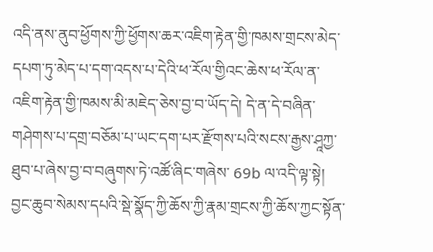འདི་ནས་ནུབ་ཕྱོགས་ཀྱི་ཕྱོགས་ཆར་འཇིག་རྟེན་གྱི་ཁམས་གྲངས་མེད་དཔག་ཏུ་མེད་པ་དག་འདས་པ་དེའི་ཕ་རོལ་གྱིའང་ཆེས་ཕ་རོལ་ན་འཇིག་རྟེན་གྱི་ཁམས་མི་མཇེད་ཅེས་བྱ་བ་ཡོད་དེ། དེ་ན་དེ་བཞིན་གཤེགས་པ་དགྲ་བཅོམ་པ་ཡང་དག་པར་རྫོགས་པའི་སངས་རྒྱས་ཤཱཀྱ་ཐུབ་པ་ཞེས་བྱ་བ་བཞུགས་ཏེ་འཚོ་ཞིང་གཞེས་ 69b ལ་འདི་ལྟ་སྟེ། བྱང་ཆུབ་སེམས་དཔའི་སྡེ་སྣོད་ཀྱི་ཆོས་ཀྱི་རྣམ་གྲངས་ཀྱི་ཆོས་ཀྱང་སྟོན་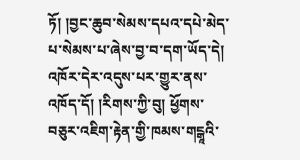ཏོ། །བྱང་ཆུབ་སེམས་དཔའ་དཔེ་མེད་པ་སེམས་པ་ཞེས་བྱ་བ་དག་ཡོད་དེ། འཁོར་དེར་འདུས་པར་གྱུར་ནས་འཁོད་དོ། །རིགས་ཀྱི་བུ། ཕྱོགས་བཅུར་འཇིག་རྟེན་གྱི་ཁམས་གངྒཱའི་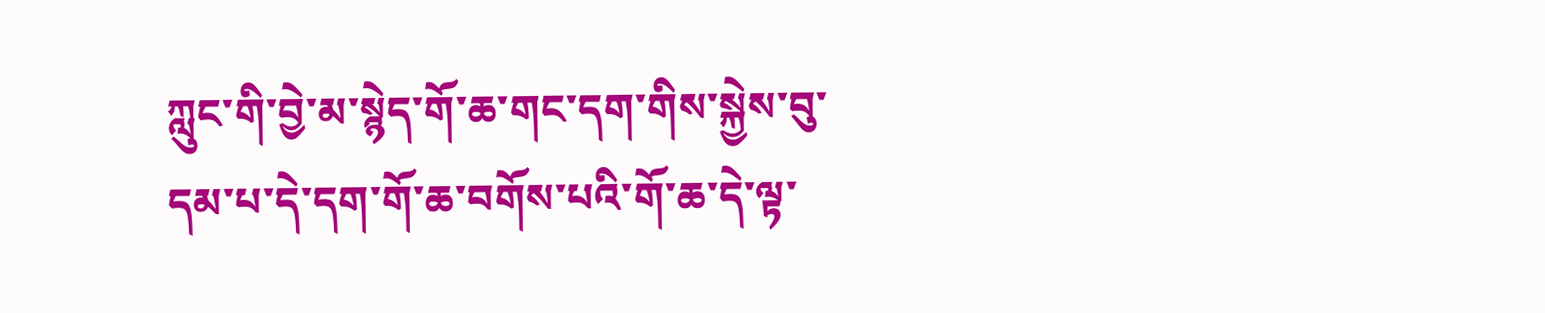ཀླུང་གི་བྱེ་མ་སྙེད་གོ་ཆ་གང་དག་གིས་སྐྱེས་བུ་དམ་པ་དེ་དག་གོ་ཆ་བགོས་པའི་གོ་ཆ་དེ་ལྟ་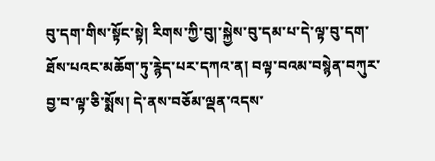བུ་དག་གིས་སྟོང་སྟེ། རིགས་ཀྱི་བུ།་སྐྱེས་བུ་དམ་པ་དེ་ལྟ་བུ་དག་ཐོས་པའང་མཆོག་ཏུ་རྙེད་པར་དཀའ་ན། བལྟ་བའམ་བསྙེན་བཀུར་བྱ་བ་ལྟ་ཅི་སྨོས། དེ་ནས་བཅོམ་ལྡན་འདས་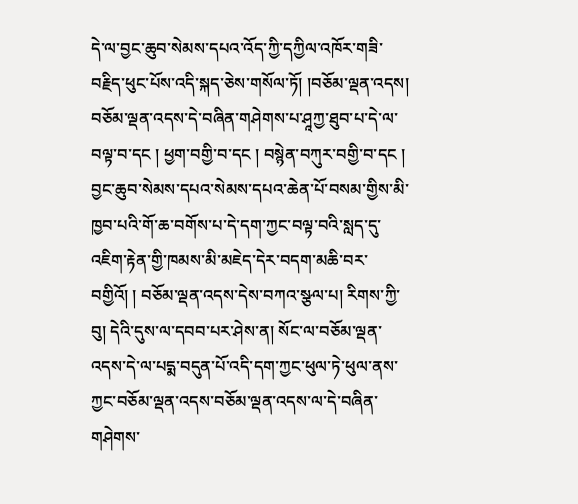དེ་ལ་བྱང་ཆུབ་སེམས་དཔའ་འོད་ཀྱི་དཀྱིལ་འཁོར་གཟི་བརྗིད་ཕུང་པོས་འདི་སྐད་ཅེས་གསོལ་ཏོ། །བཅོམ་ལྡན་འདས། བཅོམ་ལྡན་འདས་དེ་བཞིན་གཤེགས་པ་ཤཱཀྱ་ཐུབ་པ་དེ་ལ་བལྟ་བ་དང ། ཕྱག་བགྱི་བ་དང ། བསྙེན་བཀུར་བགྱི་བ་དང ། བྱང་ཆུབ་སེམས་དཔའ་སེམས་དཔའ་ཆེན་པོ་བསམ་གྱིས་མི་ཁྱབ་པའི་གོ་ཆ་བགོས་པ་དེ་དག་ཀྱང་བལྟ་བའི་སླད་དུ་འཇིག་རྟེན་གྱི་ཁམས་མི་མཇེད་དེར་བདག་མཆི་བར་བགྱིའོ། ། བཅོམ་ལྡན་འདས་དེས་བཀའ་སྩལ་པ། རིགས་ཀྱི་བུ། དེའི་དུས་ལ་དབབ་པར་ཤེས་ན། སོང་ལ་བཅོམ་ལྡན་འདས་དེ་ལ་པདྨ་བདུན་པོ་འདི་དག་ཀྱང་ཕུལ་ཏེ་ཕུལ་ནས་ཀྱང་བཅོམ་ལྡན་འདས་བཅོམ་ལྡན་འདས་ལ་དེ་བཞིན་གཤེགས་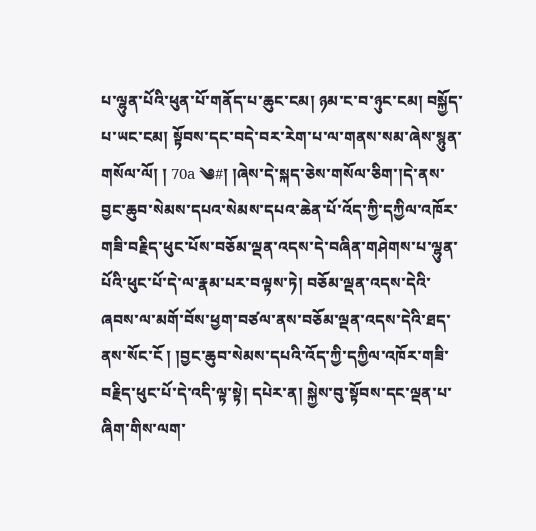པ་ལྷུན་པོའི་ཕུན་པོ་གནོད་པ་ཆུང་ངམ། ཉམ་ང་བ་ཉུང་ངམ། བསྐྱོད་པ་ཡང་ངམ། སྟོབས་དང་བདེ་བར་རེག་པ་ལ་གནས་སམ་ཞེས་སྙུན་གསོལ་ལོ། ། 70a ༄#། །ཞེས་དེ་སྐད་ཅེས་གསོལ་ཅིག་།དེ་ནས་བྱང་ཆུབ་སེམས་དཔའ་སེམས་དཔའ་ཆེན་པོ་འོད་ཀྱི་དཀྱིལ་འཁོར་གཟི་བརྗིད་ཕུང་པོས་བཅོམ་ལྡན་འདས་དེ་བཞིན་གཤེགས་པ་ལྷུན་པོའི་ཕུང་པོ་དེ་ལ་རྣམ་པར་བལྟས་ཏེ། བཅོམ་ལྡན་འདས་དེའི་ཞབས་ལ་མགོ་བོས་ཕྱག་བཙལ་ནས་བཅོམ་ལྡན་འདས་དེའི་ཐད་ནས་སོང་ངོ ། །བྱང་ཆུབ་སེམས་དཔའི་འོད་ཀྱི་དཀྱིལ་འཁོར་གཟི་བརྗིད་ཕུང་པོ་དེ་འདི་ལྟ་སྟེ། དཔེར་ན། སྐྱེས་བུ་སྟོབས་དང་ལྡན་པ་ཞིག་གིས་ལག་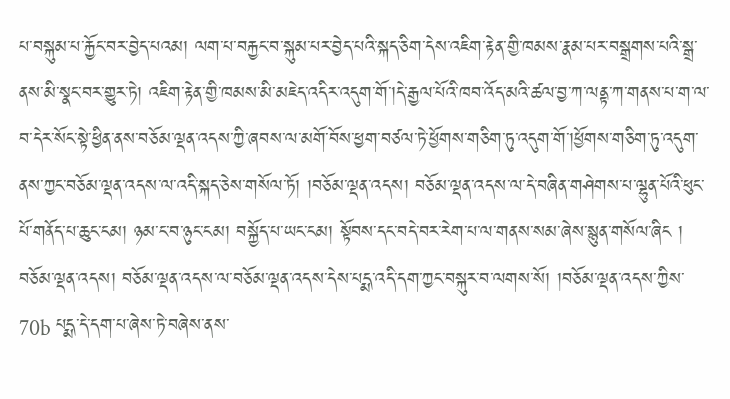པ་བསྐུམ་པ་རྐྱོང་བར་བྱེད་པའམ། ལག་པ་བརྐྱང་བ་སྐུམ་པར་བྱེད་པའི་སྐད་ཅིག་དེས་འཇིག་རྟེན་གྱི་ཁམས་རྣམ་པར་བསྒྲགས་པའི་སྒྲ་ནས་མི་སྣང་བར་གྱུར་ཏེ། འཇིག་རྟེན་གྱི་ཁམས་མི་མཇེད་འདིར་འདུག་གོ་།དེ་རྒྱལ་པོའི་ཁབ་འོད་མའི་ཚལ་བྱ་ཀ་ལནྟ་ཀ་གནས་པ་ག་ལ་བ་དེར་སོང་སྟེ་ཕྱིན་ནས་བཅོམ་ལྡན་འདས་ཀྱི་ཞབས་ལ་མགོ་བོས་ཕྱག་བཙལ་ཏེ་ཕྱོགས་གཅིག་ཏུ་འདུག་གོ་།ཕྱོགས་གཅིག་ཏུ་འདུག་ནས་ཀྱང་བཅོམ་ལྡན་འདས་ལ་འདི་སྐད་ཅེས་གསོལ་ཏོ། །བཅོམ་ལྡན་འདས། བཅོམ་ལྡན་འདས་ལ་དེ་བཞིན་གཤེགས་པ་ལྷུན་པོའི་ཕུང་པོ་གནོད་པ་ཆུང་ངམ། ཉམ་ང་བ་ཉུང་ངམ། བསྐྱོད་པ་ཡང་ངམ། སྟོབས་དང་བདེ་བར་རེག་པ་ལ་གནས་སམ་ཞེས་སྙུན་གསོལ་ཞིང ། བཅོམ་ལྡན་འདས། བཅོམ་ལྡན་འདས་ལ་བཅོམ་ལྡན་འདས་དེས་པདྨ་འདི་དག་ཀྱང་བསྐུར་བ་ལགས་སོ། །བཅོམ་ལྡན་འདས་ཀྱིས་ 70b པདྨ་དེ་དག་པ་ཞེས་ཏེ་བཞེས་ནས་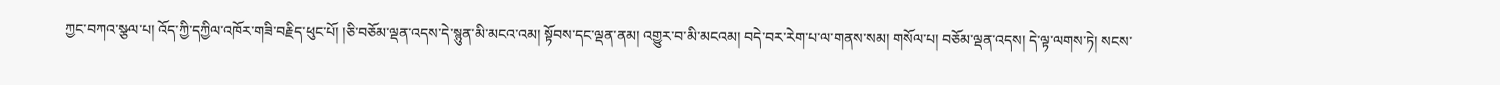ཀྱང་བཀའ་སྩལ་པ། འོད་ཀྱི་དཀྱིལ་འཁོར་གཟི་བརྗིད་ཕུང་པོ། །ཅི་བཅོམ་ལྡན་འདས་དེ་སྙུན་མི་མངའ་འམ། སྟོབས་དང་ལྡན་ནམ། འགྱུར་བ་མི་མངའམ། བདེ་བར་རེག་པ་ལ་གནས་སམ། གསོལ་པ། བཅོམ་ལྡན་འདས། དེ་ལྟ་ལགས་ཏེ། སངས་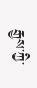རྒྱས་ཀྱི་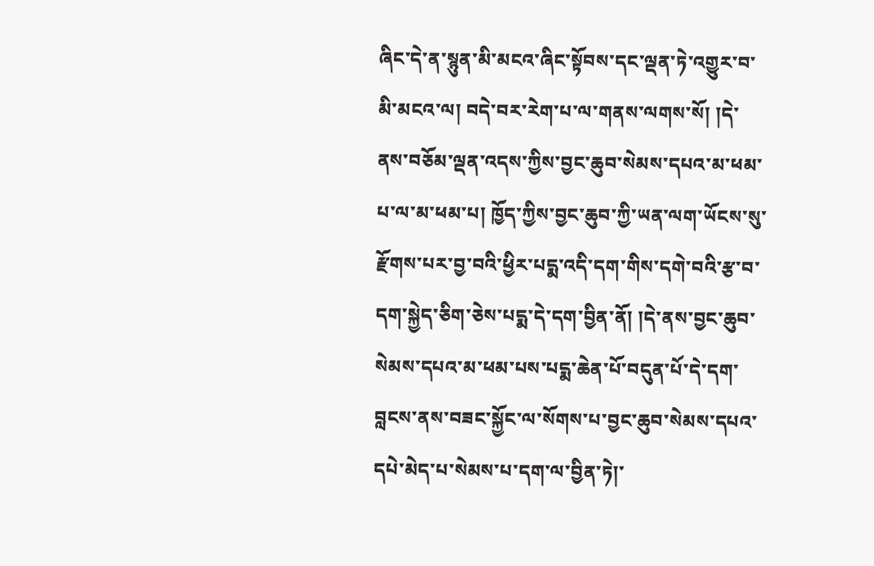ཞིང་དེ་ན་སྙུན་མི་མངའ་ཞིང་སྟོབས་དང་ལྡན་ཏེ་འགྱུར་བ་མི་མངའ་ལ། བདེ་བར་རེག་པ་ལ་གནས་ལགས་སོ། །དེ་ནས་བཅོམ་ལྡན་འདས་ཀྱིས་བྱང་ཆུབ་སེམས་དཔའ་མ་ཕམ་པ་ལ་མ་ཕམ་པ། ཁྱོད་ཀྱིས་བྱང་ཆུབ་ཀྱི་ཡན་ལག་ཡོངས་སུ་རྫོགས་པར་བྱ་བའི་ཕྱིར་པདྨ་འདི་དག་གིས་དགེ་བའི་རྩ་བ་དག་སྐྱེད་ཅིག་ཅེས་པདྨ་དེ་དག་བྱིན་ནོ། །དེ་ནས་བྱང་ཆུབ་སེམས་དཔའ་མ་ཕམ་པས་པདྨ་ཆེན་པོ་བདུན་པོ་དེ་དག་བླངས་ནས་བཟང་སྐྱོང་ལ་སོགས་པ་བྱང་ཆུབ་སེམས་དཔའ་དཔེ་མེད་པ་སེམས་པ་དག་ལ་བྱིན་ཏེ།་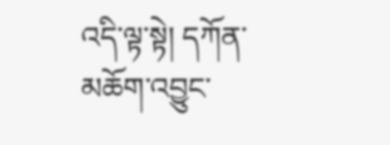འདི་ལྟ་སྟེ། དཀོན་མཆོག་འབྱུང་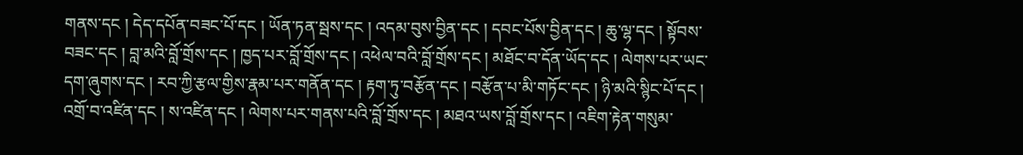གནས་དང ། དེད་དཔོན་བཟང་པོ་དང ། ཡོན་ཏན་སྦས་དང ། འདམ་བུས་བྱིན་དང ། དབང་པོས་བྱིན་དང ། ཆུ་ལྷ་དང ། སྟོབས་བཟང་དང ། བླ་མའི་བློ་གྲོས་དང ། ཁྱད་པར་བློ་གྲོས་དང ། འཕེལ་བའི་བློ་གྲོས་དང ། མཐོང་བ་དོན་ཡོད་དང ། ལེགས་པར་ཡང་དག་ཞུགས་དང ། རབ་ཀྱི་རྩལ་གྱིས་རྣམ་པར་གནོན་དང ། རྟག་ཏུ་བརྩོན་དང ། བརྩོན་པ་མི་གཏོང་དང ། ཉི་མའི་སྙིང་པོ་དང ། འགྲོ་བ་འཛིན་དང ། ས་འཛིན་དང ། ལེགས་པར་གནས་པའི་བློ་གྲོས་དང ། མཐའ་ཡས་བློ་གྲོས་དང ། འཇིག་རྟེན་གསུམ་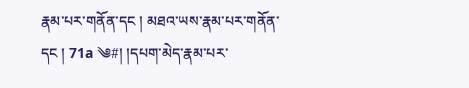རྣམ་པར་གནོན་དང ། མཐའ་ཡས་རྣམ་པར་གནོན་དང ། 71a ༄#། །དཔག་མེད་རྣམ་པར་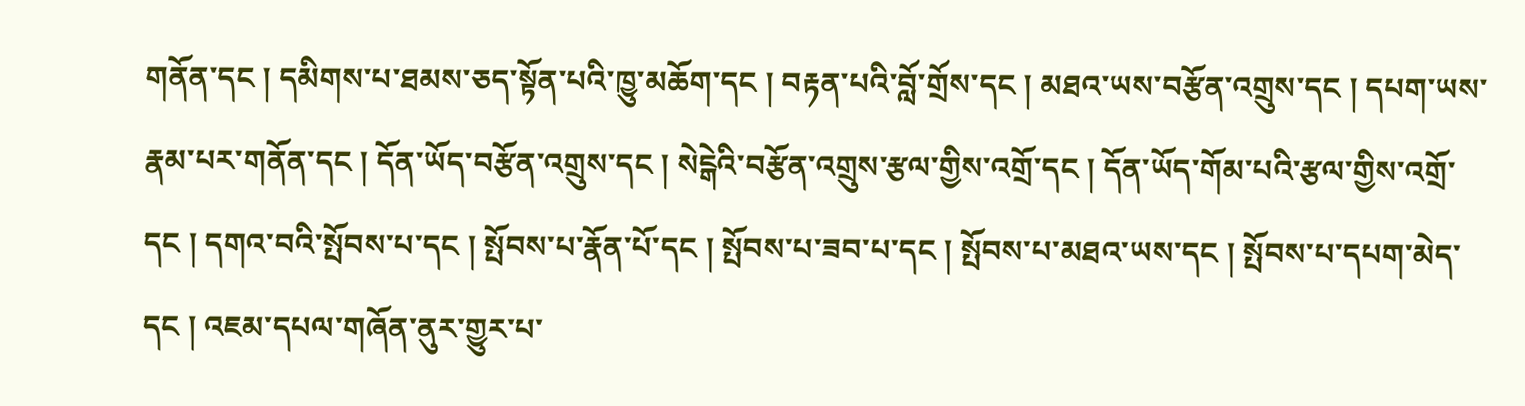གནོན་དང ། དམིགས་པ་ཐམས་ཅད་སྟོན་པའི་ཁྱུ་མཆོག་དང ། བརྟན་པའི་བློ་གྲོས་དང ། མཐའ་ཡས་བརྩོན་འགྲུས་དང ། དཔག་ཡས་རྣམ་པར་གནོན་དང ། དོན་ཡོད་བརྩོན་འགྲུས་དང ། སེངྒེའི་བརྩོན་འགྲུས་རྩལ་གྱིས་འགྲོ་དང ། དོན་ཡོད་གོམ་པའི་རྩལ་གྱིས་འགྲོ་དང ། དགའ་བའི་སྤོབས་པ་དང ། སྤོབས་པ་རྣོན་པོ་དང ། སྤོབས་པ་ཟབ་པ་དང ། སྤོབས་པ་མཐའ་ཡས་དང ། སྤོབས་པ་དཔག་མེད་དང ། འཇམ་དཔལ་གཞོན་ནུར་གྱུར་པ་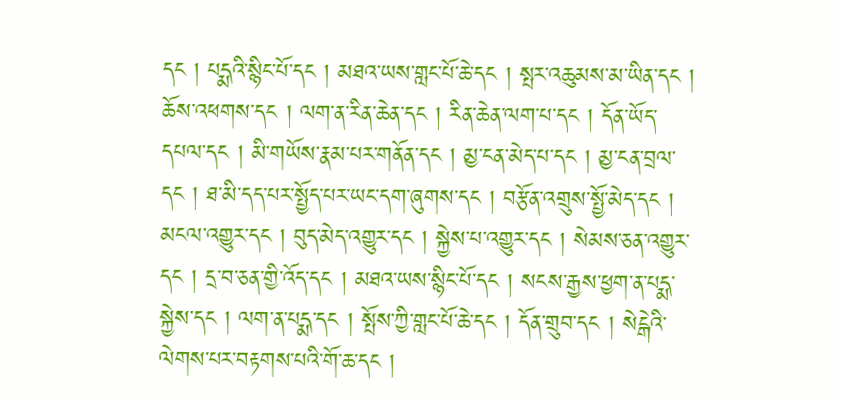དང ། པདྨའི་སྙིང་པོ་དང ། མཐའ་ཡས་གླང་པོ་ཆེ་དང ། སྤར་འཆུམས་མ་ཡིན་དང ། ཆོས་འཕགས་དང ། ལག་ན་རིན་ཆེན་དང ། རིན་ཆེན་ལག་པ་དང ། དོན་ཡོད་དཔལ་དང ། མི་གཡོས་རྣམ་པར་གནོན་དང ། མྱ་ངན་མེད་པ་དང ། མྱ་ངན་བྲལ་དང ། ཐ་མི་དད་པར་སྤྱོད་པར་ཡང་དག་ཞུགས་དང ། བརྩོན་འགྲུས་སྤྱོ་མེད་དང ། མངལ་འགྱུར་དང ། བུད་མེད་འགྱུར་དང ། སྐྱེས་པ་འགྱུར་དང ། སེམས་ཅན་འགྱུར་དང ། དྲ་བ་ཅན་གྱི་འོད་དང ། མཐའ་ཡས་སྙིང་པོ་དང ། སངས་རྒྱས་ཕྱག་ན་པདྨ་སྐྱེས་དང ། ལག་ན་པདྨ་དང ། སྤོས་ཀྱི་གླང་པོ་ཆེ་དང ། དོན་གྲུབ་དང ། སེངྒེའི་ལེགས་པར་བརྟགས་པའི་གོ་ཆ་དང །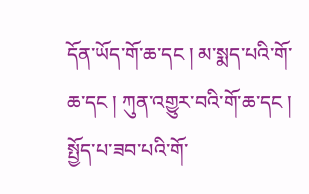དོན་ཡོད་གོ་ཆ་དང ། མ་སྨད་པའི་གོ་ཆ་དང ། ཀུན་འགྱུར་བའི་གོ་ཆ་དང ། སྤྱོད་པ་ཟབ་པའི་གོ་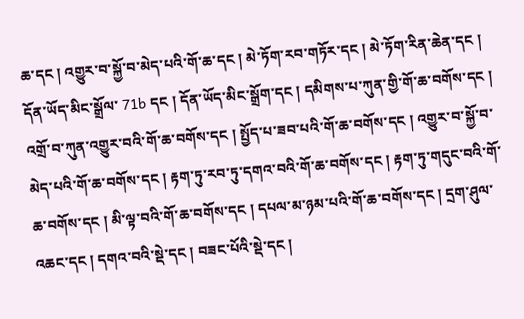ཆ་དང ། འགྱུར་བ་སྐྱོ་བ་མེད་པའི་གོ་ཆ་དང ། མེ་ཏོག་རབ་གཏོར་དང ། མེ་ཏོག་རིན་ཆེན་དང ། དོན་ཡོད་མིང་སྒྲོལ་ 71b དང ། དོན་ཡོད་མིང་སྒྲོག་དང ། དམིགས་པ་ཀུན་གྱི་གོ་ཆ་བགོས་དང ། འགྲོ་བ་ཀུན་འགྱུར་བའི་གོ་ཆ་བགོས་དང ། སྤྱོད་པ་ཟབ་པའི་གོ་ཆ་བགོས་དང ། འགྱུར་བ་སྐྱོ་བ་མེད་པའི་གོ་ཆ་བགོས་དང ། རྟག་ཏུ་རབ་ཏུ་དགའ་བའི་གོ་ཆ་བགོས་དང ། རྟག་ཏུ་གདུང་བའི་གོ་ཆ་བགོས་དང ། མི་ལྟ་བའི་གོ་ཆ་བགོས་དང ། དཔལ་མ་ཉམ་པའི་གོ་ཆ་བགོས་དང ། དྲག་ཤུལ་འཆང་དང ། དགའ་བའི་སྡེ་དང ། བཟང་པོའི་སྡེ་དང །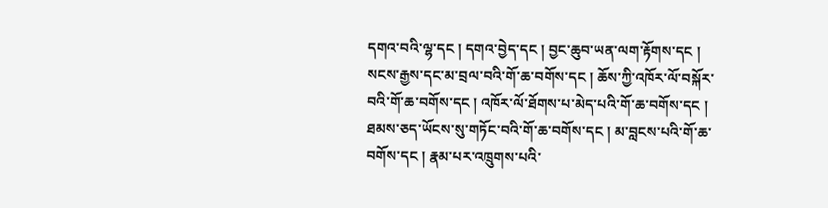དགའ་བའི་ལྷ་དང ། དགའ་བྱེད་དང ། བྱང་ཆུབ་ཡན་ལག་རྟོགས་དང ། སངས་རྒྱས་དང་མ་བྲལ་བའི་གོ་ཆ་བགོས་དང ། ཆོས་ཀྱི་འཁོར་ལོ་བསྐོར་བའི་གོ་ཆ་བགོས་དང ། འཁོར་ལོ་ཐོགས་པ་མེད་པའི་གོ་ཆ་བགོས་དང ། ཐམས་ཅད་ཡོངས་སུ་གཏོང་བའི་གོ་ཆ་བགོས་དང ། མ་བླངས་པའི་གོ་ཆ་བགོས་དང ། རྣམ་པར་འཁྲུགས་པའི་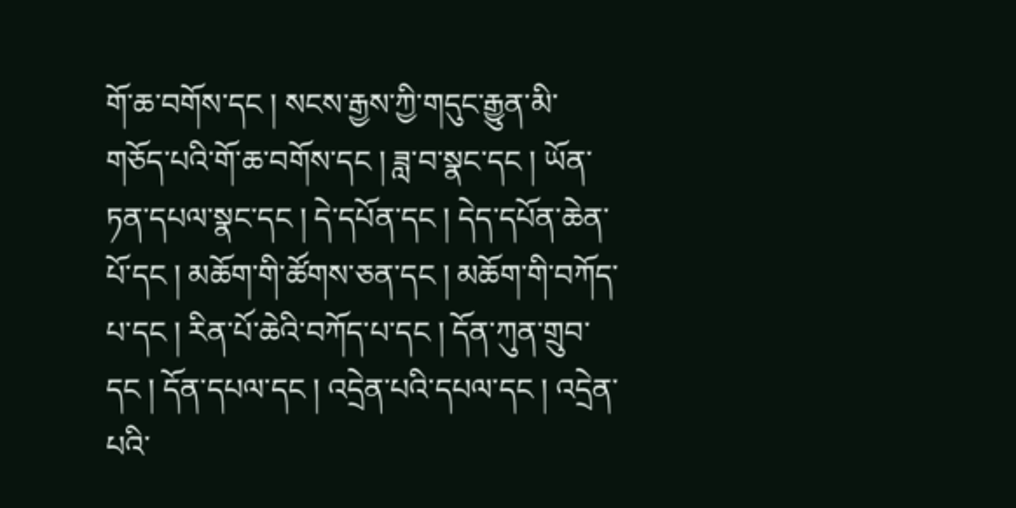གོ་ཆ་བགོས་དང ། སངས་རྒྱས་ཀྱི་གདུང་རྒྱུན་མི་གཅོད་པའི་གོ་ཆ་བགོས་དང ། ཟླ་བ་སྣང་དང ། ཡོན་ཏན་དཔལ་སྣང་དང ། དེ་དཔོན་དང ། དེད་དཔོན་ཆེན་པོ་དང ། མཆོག་གི་ཚོགས་ཅན་དང ། མཆོག་གི་བཀོད་པ་དང ། རིན་པོ་ཆེའི་བཀོད་པ་དང ། དོན་ཀུན་གྲུབ་དང ། དོན་དཔལ་དང ། འདྲེན་པའི་དཔལ་དང ། འདྲེན་པའི་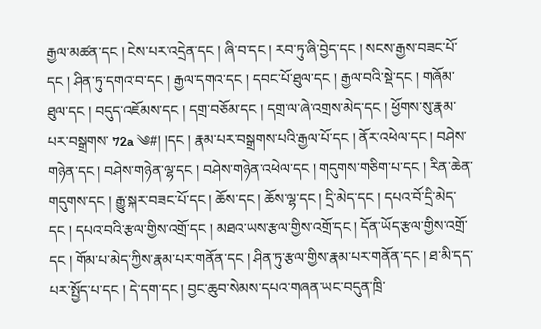རྒྱལ་མཚན་དང ། ངེས་པར་འདྲེན་དང ། ཞི་བ་དང ། རབ་ཏུ་ཞི་བྱེད་དང ། སངས་རྒྱས་བཟང་པོ་དང ། ཤིན་ཏུ་དགའ་བ་དང ། རྒྱལ་དགའ་དང ། དབང་པོ་ཐུལ་དང ། རྒྱལ་བའི་སྡེ་དང ། གཞོམ་ཐུལ་དང ། བདུད་འཇོམས་དང ། དགྲ་བཅོམ་དང ། དགྲ་ལ་ཞེ་འགྲས་མེད་དང ། ཕྱོགས་སུ་རྣམ་པར་བསྒྲགས་ 72a ༄#། །དང ། རྣམ་པར་བསྒྲགས་པའི་རྒྱལ་པོ་དང ། ནོར་འཕེལ་དང ། བཤེས་གཉེན་དང ། བཤེས་གཉེན་ལྷ་དང ། བཤེས་གཉེན་འཕེལ་དང ། གདུགས་གཅིག་པ་དང ། རིན་ཆེན་གདུགས་དང ། རྒྱུ་སྐར་བཟང་པོ་དང ། ཆོས་དང ། ཆོས་ལྷ་དང ། དྲི་མེད་དང ། དཔའ་བོ་དྲི་མེད་དང ། དཔའ་བའི་རྩལ་གྱིས་འགྲོ་དང ། མཐའ་ཡས་རྩལ་གྱིས་འགྲོ་དང ། དོན་ཡོད་རྩལ་གྱིས་འགྲོ་དང ། གོམ་པ་མེད་ཀྱིས་རྣམ་པར་གནོན་དང ། ཤིན་ཏུ་རྩལ་གྱིས་རྣམ་པར་གནོན་དང ། ཐ་མི་དད་པར་སྤྱོད་པ་དང ། དེ་དག་དང ། བྱང་ཆུབ་སེམས་དཔའ་གཞན་ཡང་བདུན་ཁྲི་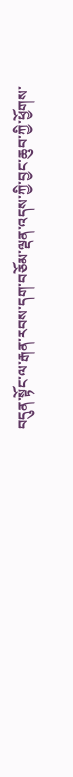བདུན་སྟོང་ལ་རྒན་རབས་དག་བཅོམ་ལྡན་འདས་ཀྱི་བྱང་ཆུབ་ཀྱི་ཕྱོགས་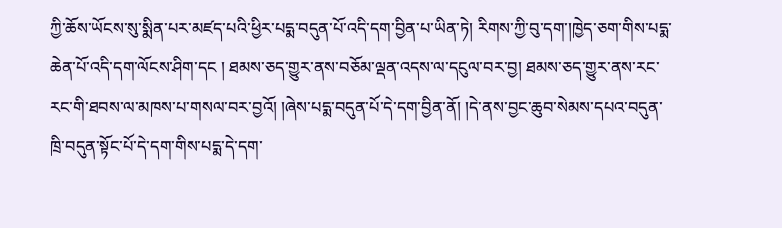ཀྱི་ཆོས་ཡོངས་སུ་སྨིན་པར་མཛད་པའི་ཕྱིར་པདྨ་བདུན་པོ་འདི་དག་བྱིན་པ་ཡིན་ཏེ། རིགས་ཀྱི་བུ་དག་།ཁྱེད་ཅག་གིས་པདྨ་ཆེན་པོ་འདི་དག་ལོངས་ཤིག་དང ། ཐམས་ཅད་གྱུར་ནས་བཅོམ་ལྡན་འདས་ལ་དངུལ་བར་བྱ། ཐམས་ཅད་གྱུར་ནས་རང་རང་གི་ཐབས་ལ་མཁས་པ་གསལ་བར་བྱའོ། །ཞེས་པདྨ་བདུན་པོ་དེ་དག་བྱིན་ནོ། །དེ་ནས་བྱང་ཆུབ་སེམས་དཔའ་བདུན་ཁྲི་བདུན་སྟོང་པོ་དེ་དག་གིས་པདྨ་དེ་དག་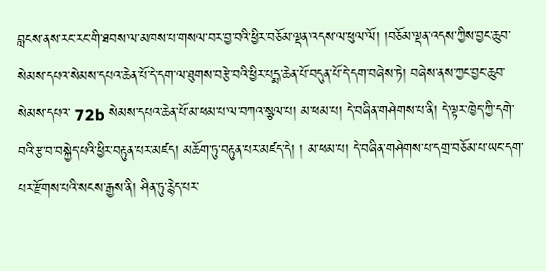བླངས་ནས་རང་རང་གི་ཐབས་ལ་མཁས་པ་གསལ་བར་བྱ་བའི་ཕྱིར་བཅོམ་ལྡན་འདས་ལ་ཕུལ་ལོ། །བཅོམ་ལྡན་འདས་ཀྱིས་བྱང་ཆུབ་སེམས་དཔའ་སེམས་དཔའ་ཆེན་པོ་དེ་དག་ལ་ཐུགས་བརྩེ་བའི་ཕྱིར་པདྨ་ཆེན་པོ་བདུན་པོ་དེ་དག་བཞེས་ཏེ། བཞེས་ནས་ཀྱང་བྱང་ཆུབ་སེམས་དཔའ་ 72b སེམས་དཔའ་ཆེན་པོ་མ་ཕམ་པ་ལ་བཀའ་སྩལ་པ། མ་ཕམ་པ། དེ་བཞིན་གཤེགས་པ་ནི། དེ་ལྟར་ཁྱེད་ཀྱི་དགེ་བའི་རྩ་བ་བསྐྱེད་པའི་ཕྱིར་བརྟུན་པར་མཛད། མཆོག་ཏུ་བརྟུན་པར་མཛད་དེ། ། མ་ཕམ་པ། དེ་བཞིན་གཤེགས་པ་དགྲ་བཅོམ་པ་ཡང་དག་པར་རྫོགས་པའི་སངས་རྒྱས་ནི། ཤིན་ཏུ་རྙེད་པར་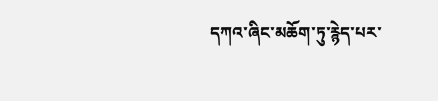དཀའ་ཞིང་མཆོག་ཏུ་རྙེད་པར་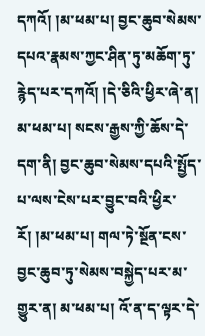དཀའོ། །མ་ཕམ་པ། བྱང་ཆུབ་སེམས་དཔའ་རྣམས་ཀྱང་ཤིན་ཏུ་མཆོག་ཏུ་རྙེད་པར་དཀའོ། །དེ་ཅིའི་ཕྱིར་ཞེ་ན། མ་ཕམ་པ། སངས་རྒྱས་ཀྱི་ཆོས་དེ་དག་ནི། བྱང་ཆུབ་སེམས་དཔའི་སྤྱོད་པ་ལས་ངེས་པར་བྱུང་བའི་ཕྱིར་རོ། །མ་ཕམ་པ། གལ་ཏེ་སྔོན་ངས་བྱང་ཆུབ་ཏུ་སེམས་བསྐྱེད་པར་མ་གྱུར་ན། མ་ཕམ་པ། འོ་ན་ད་ལྟར་དེ་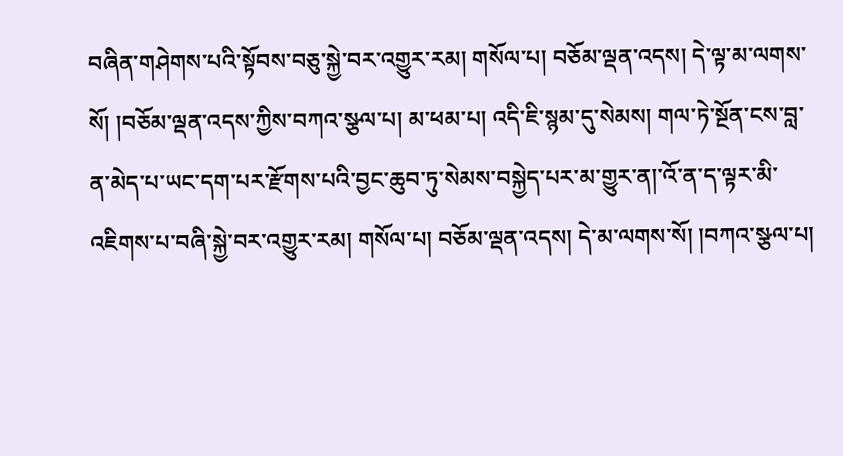བཞིན་གཤེགས་པའི་སྟོབས་བཅུ་སྐྱེ་བར་འགྱུར་རམ། གསོལ་པ། བཅོམ་ལྡན་འདས། དེ་ལྟ་མ་ལགས་སོ། །བཅོམ་ལྡན་འདས་ཀྱིས་བཀའ་སྩལ་པ། མ་ཕམ་པ། འདི་ཇི་སྙམ་དུ་སེམས། གལ་ཏེ་སྔོན་ངས་བླ་ན་མེད་པ་ཡང་དག་པར་རྫོགས་པའི་བྱང་ཆུབ་ཏུ་སེམས་བསྐྱེད་པར་མ་གྱུར་ན།་འོ་ན་ད་ལྟར་མི་འཇིགས་པ་བཞི་སྐྱེ་བར་འགྱུར་རམ། གསོལ་པ། བཅོམ་ལྡན་འདས། དེ་མ་ལགས་སོ། །བཀའ་སྩལ་པ།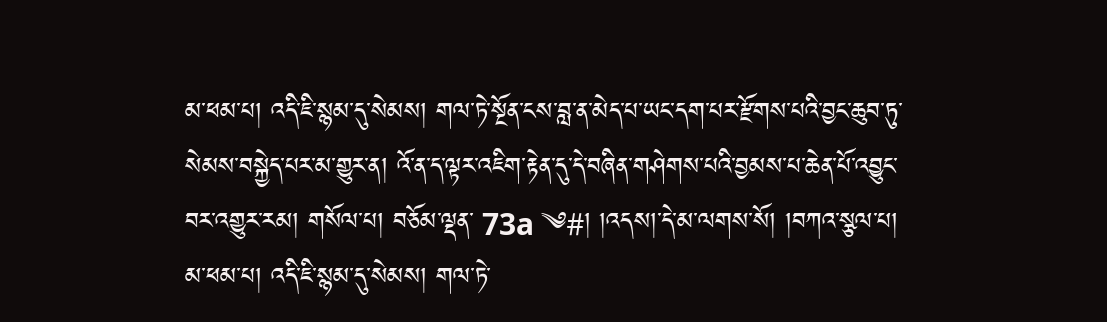མ་ཕམ་པ། འདི་ཇི་སྙམ་དུ་སེམས། གལ་ཏེ་སྔོན་ངས་བླ་ན་མེད་པ་ཡང་དག་པར་རྫོགས་པའི་བྱང་ཆུབ་ཏུ་སེམས་བསྐྱེད་པར་མ་གྱུར་ན། འོ་ན་ད་ལྟར་འཇིག་རྟེན་དུ་དེ་བཞིན་གཤེགས་པའི་བྱམས་པ་ཆེན་པོ་འབྱུང་བར་འགྱུར་རམ། གསོལ་པ། བཅོམ་ལྡན་ 73a ༄#། །འདས།་དེ་མ་ལགས་སོ། །བཀའ་སྩལ་པ། མ་ཕམ་པ། འདི་ཇི་སྙམ་དུ་སེམས། གལ་ཏེ་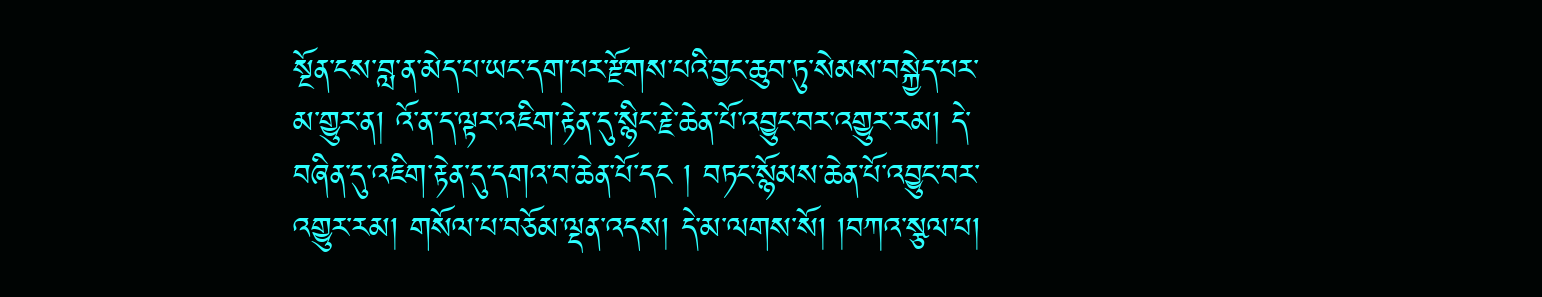སྔོན་ངས་བླ་ན་མེད་པ་ཡང་དག་པར་རྫོགས་པའི་བྱང་ཆུབ་ཏུ་སེམས་བསྐྱེད་པར་མ་གྱུར་ན། འོ་ན་ད་ལྟར་འཇིག་རྟེན་དུ་སྙིང་རྗེ་ཆེན་པོ་འབྱུང་བར་འགྱུར་རམ། དེ་བཞིན་དུ་འཇིག་རྟེན་དུ་དགའ་བ་ཆེན་པོ་དང ། བཏང་སྙོམས་ཆེན་པོ་འབྱུང་བར་འགྱུར་རམ། གསོལ་པ་བཅོམ་ལྡན་འདས། དེ་མ་ལགས་སོ། །བཀའ་སྩལ་པ།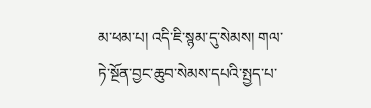མ་ཕམ་པ། འདི་ཇི་སྙམ་དུ་སེམས། གལ་ཏེ་སྔོན་བྱང་ཆུབ་སེམས་དཔའི་སྤྱད་པ་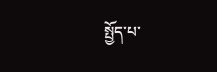སྤྱོད་པ་